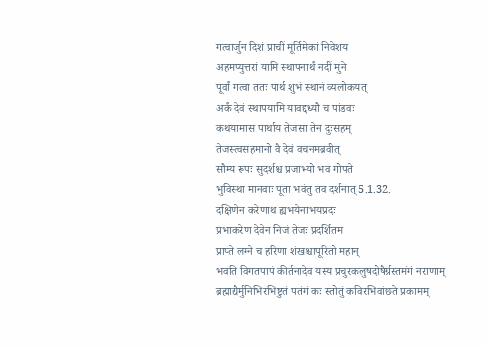गत्वार्जुन दिशं प्राचीं मूर्तिमेकां निवेशय
अहमप्युत्तरां यामि स्थापनार्थं नदीं मुने
पूर्वां गत्वा ततः पार्थ शुभं स्थानं व्यलोकयत्
अर्कं देवं स्थापयामि यावद्दध्यौ च पांडवः
कथयामास पार्थाय तेजसा तेन दुःसहम्
तेजस्त्वसहमानो वै देवं वचनमब्रवीत्
सौम्य रूपः सुदर्शश्च प्रजाभ्यो भव गोपते
भुविस्था मानवाः पूता भवंतु तव दर्शनात् 5.1.32.
दक्षिणेन करेणाथ ह्यभयेनाभयप्रदः
प्रभाकरेण देवेन निजं तेजः प्रदर्शितम
प्राप्ते लग्ने च हरिणा शंखश्चापूरितो महान्
भवति विगतपापं कीर्तनादेव यस्य प्रचुरकलुषदोषैर्ग्रस्तमंगं नराणाम्
ब्रह्माद्यैर्मुनिभिरभिष्टुतं पतंगं कः स्तोतुं कविरभिवांछते प्रकामम्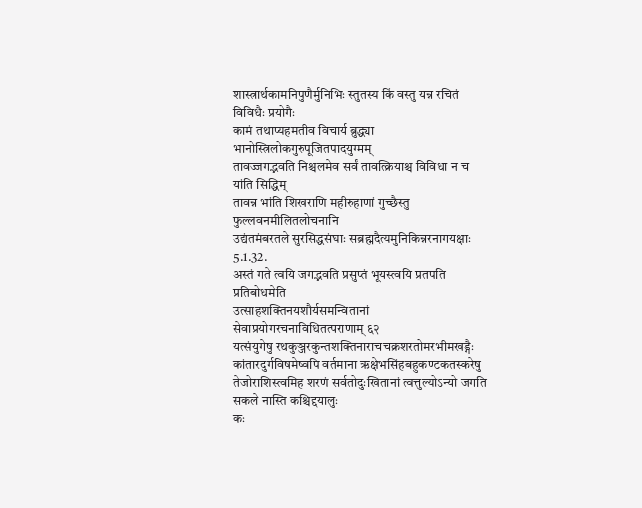शास्त्रार्थकामनिपुणैर्मुनिभिः स्तुतस्य किं वस्तु यन्न रचितं विविधैः प्रयोगैः
कामं तथाप्यहमतीव विचार्य ब्रुद्ध्या भानोस्त्रिलोकगुरुपूजितपादयुग्मम्
तावज्जगद्भवति निश्चलमेव सर्वं तावत्क्रियाश्च विविधा न च यांति सिद्धिम्
तावन्न भांति शिखराणि महीरुहाणां गुच्छैस्तु फुल्लवनमीलितलोचनानि
उद्यंतमंबरतले सुरसिद्धसंघाः सब्रह्मदैत्यमुनिकिन्नरनागयक्षाः 5.1.32.
अस्तं गते त्वयि जगद्भवति प्रसुप्तं भूयस्त्वयि प्रतपति प्रतिबोधमेति
उत्साहशक्तिनयशौर्यसमन्वितानां सेवाप्रयोगरचनाविधितत्पराणाम् ६२
यत्संयुगेषु रथकुञ्जरकुन्तशक्तिनाराचचक्रशरतोमरभीमखड्गैः
कांतारदुर्गविषमेष्वपि वर्तमाना ऋक्षेभसिंहबहुकण्टकतस्करेषु
तेजोराशिस्त्वमिह शरणं सर्वतोदुःखितानां त्वत्तुल्योऽन्यो जगति सकले नास्ति कश्चिद्दयालुः
कः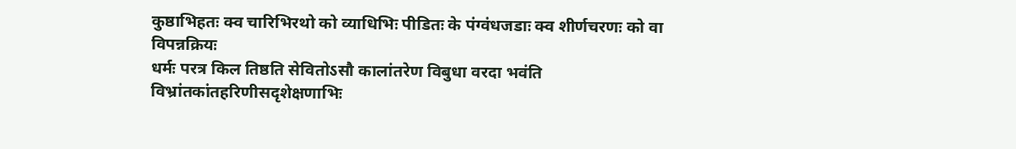कुष्ठाभिहतः क्व चारिभिरथो को व्याधिभिः पीडितः के पंग्वंधजडाः क्व शीर्णचरणः को वा विपन्नक्रियः
धर्मः परत्र किल तिष्ठति सेवितोऽसौ कालांतरेण विबुधा वरदा भवंति
विभ्रांतकांतहरिणीसदृशेक्षणाभिः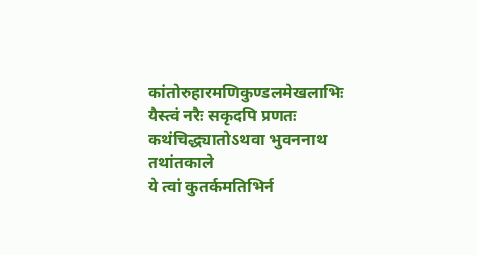कांतोरुहारमणिकुण्डलमेखलाभिः
यैस्त्वं नरैः सकृदपि प्रणतः कथंचिद्ध्यातोऽथवा भुवननाथ तथांतकाले
ये त्वां कुतर्कमतिभिर्न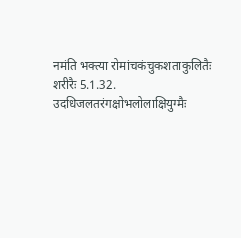नमंति भक्त्या रोमांचकंचुकशताकुलितैः शरीरैः 5.1.32.
उदधिजलतरंगक्षोभलोलाक्षियुग्मैः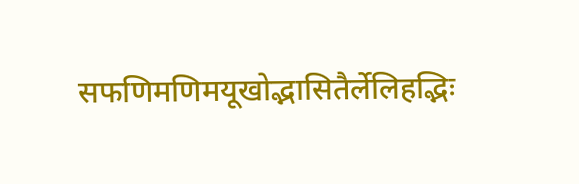सफणिमणिमयूखोद्भासितैर्लेलिहद्भिः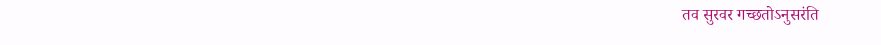तव सुरवर गच्छतोऽनुसरंति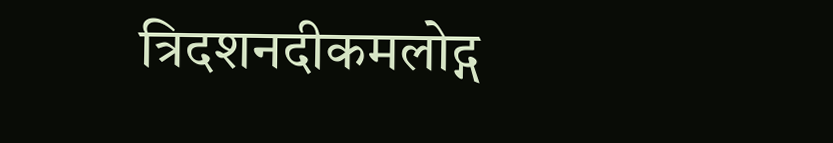त्रिदशनदीकमलोद्ग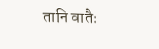तानि वातैः